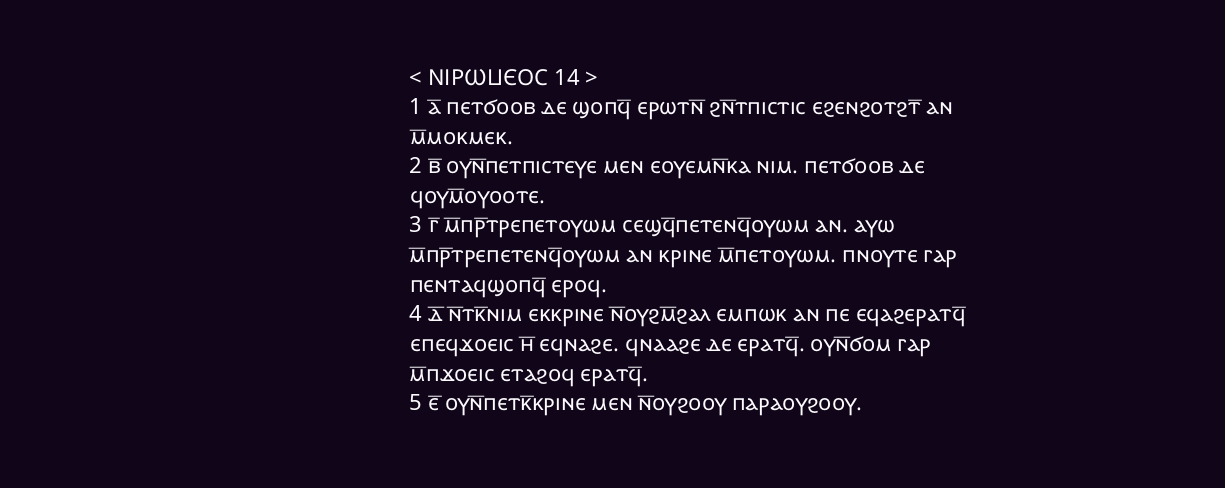< ⲚⲒⲢⲰⳘⲈⲞⲤ 14 >
1 ⲁ̅ ⲡⲉⲧϭⲟⲟⲃ ⲇⲉ ϣⲟⲡϥ̅ ⲉⲣⲱⲧⲛ̅ ϩⲛ̅ⲧⲡⲓⲥⲧⲓⲥ ⲉϩⲉⲛϩⲟⲧϩⲧ̅ ⲁⲛ ⲙ̅ⲙⲟⲕⲙⲉⲕ.
2 ⲃ̅ ⲟⲩⲛ̅ⲡⲉⲧⲡⲓⲥⲧⲉⲩⲉ ⲙⲉⲛ ⲉⲟⲩⲉⲙⲛ̅ⲕⲁ ⲛⲓⲙ. ⲡⲉⲧϭⲟⲟⲃ ⲇⲉ ϥⲟⲩⲙ̅ⲟⲩⲟⲟⲧⲉ.
3 ⲅ̅ ⲙ̅ⲡⲣ̅ⲧⲣⲉⲡⲉⲧⲟⲩⲱⲙ ⲥⲉϣϥ̅ⲡⲉⲧⲉⲛϥ̅ⲟⲩⲱⲙ ⲁⲛ. ⲁⲩⲱ ⲙ̅ⲡⲣ̅ⲧⲣⲉⲡⲉⲧⲉⲛϥ̅ⲟⲩⲱⲙ ⲁⲛ ⲕⲣⲓⲛⲉ ⲙ̅ⲡⲉⲧⲟⲩⲱⲙ. ⲡⲛⲟⲩⲧⲉ ⲅⲁⲣ ⲡⲉⲛⲧⲁϥϣⲟⲡϥ̅ ⲉⲣⲟϥ.
4 ⲇ̅ ⲛ̅ⲧⲕ̅ⲛⲓⲙ ⲉⲕⲕⲣⲓⲛⲉ ⲛ̅ⲟⲩϩⲙ̅ϩⲁⲗ ⲉⲙⲡⲱⲕ ⲁⲛ ⲡⲉ ⲉϥⲁϩⲉⲣⲁⲧϥ̅ ⲉⲡⲉϥϫⲟⲉⲓⲥ ⲏ̅ ⲉϥⲛⲁϩⲉ. ϥⲛⲁⲁϩⲉ ⲇⲉ ⲉⲣⲁⲧϥ̅. ⲟⲩⲛ̅ϭⲟⲙ ⲅⲁⲣ ⲙ̅ⲡϫⲟⲉⲓⲥ ⲉⲧⲁϩⲟϥ ⲉⲣⲁⲧϥ̅.
5 ⲉ̅ ⲟⲩⲛ̅ⲡⲉⲧⲕ̅ⲕⲣⲓⲛⲉ ⲙⲉⲛ ⲛ̅ⲟⲩϩⲟⲟⲩ ⲡⲁⲣⲁⲟⲩϩⲟⲟⲩ.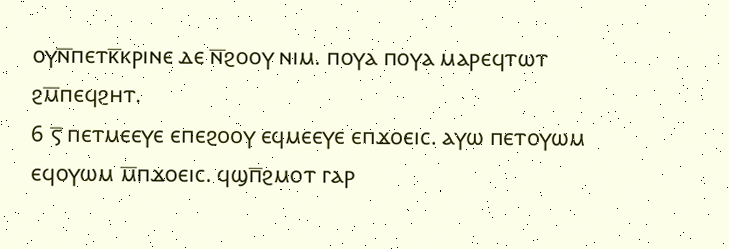ⲟⲩⲛ̅ⲡⲉⲧⲕ̅ⲕⲣⲓⲛⲉ ⲇⲉ ⲛ̅ϩⲟⲟⲩ ⲛⲓⲙ. ⲡⲟⲩⲁ ⲡⲟⲩⲁ ⲙⲁⲣⲉϥⲧⲱⲧ ϩⲙ̅ⲡⲉϥϩⲏⲧ.
6 ⲋ̅ ⲡⲉⲧⲙⲉⲉⲩⲉ ⲉⲡⲉϩⲟⲟⲩ ⲉϥⲙⲉⲉⲩⲉ ⲉⲡϫⲟⲉⲓⲥ. ⲁⲩⲱ ⲡⲉⲧⲟⲩⲱⲙ ⲉϥⲟⲩⲱⲙ ⲙ̅ⲡϫⲟⲉⲓⲥ. ϥϣⲡ̅ϩⲙⲟⲧ ⲅⲁⲣ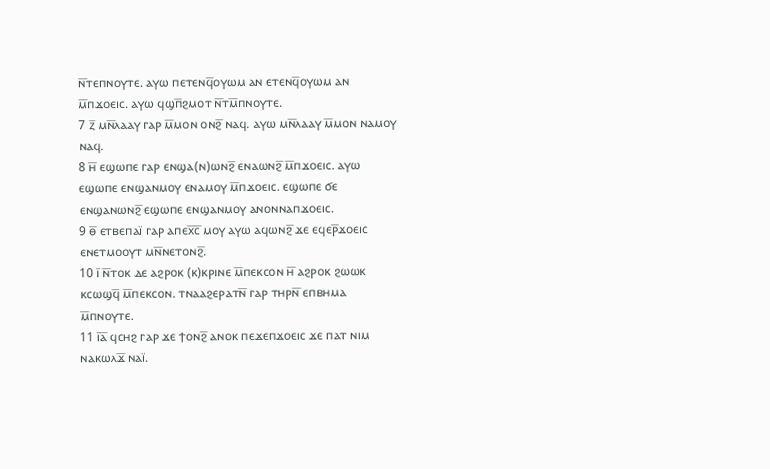ⲛ̅ⲧⲉⲡⲛⲟⲩⲧⲉ. ⲁⲩⲱ ⲡⲉⲧⲉⲛϥ̅ⲟⲩⲱⲙ ⲁⲛ ⲉⲧⲉⲛϥ̅ⲟⲩⲱⲙ ⲁⲛ ⲙ̅ⲡϫⲟⲉⲓⲥ. ⲁⲩⲱ ϥϣⲡ̅ϩⲙⲟⲧ ⲛ̅ⲧⲙ̅ⲡⲛⲟⲩⲧⲉ.
7 ⲍ̅ ⲙⲛ̅ⲗⲁⲁⲩ ⲅⲁⲣ ⲙ̅ⲙⲟⲛ ⲟⲛϩ̅ ⲛⲁϥ. ⲁⲩⲱ ⲙⲛ̅ⲗⲁⲁⲩ ⲙ̅ⲙⲟⲛ ⲛⲁⲙⲟⲩ ⲛⲁϥ.
8 ⲏ̅ ⲉϣⲱⲡⲉ ⲅⲁⲣ ⲉⲛϣⲁ(ⲛ)ⲱⲛϩ̅ ⲉⲛⲁⲱⲛϩ̅ ⲙ̅ⲡϫⲟⲉⲓⲥ. ⲁⲩⲱ ⲉϣⲱⲡⲉ ⲉⲛϣⲁⲛⲙⲟⲩ ⲉⲛⲁⲙⲟⲩ ⲙ̅ⲡϫⲟⲉⲓⲥ. ⲉϣⲱⲡⲉ ϭⲉ ⲉⲛϣⲁⲛⲱⲛϩ̅ ⲉϣⲱⲡⲉ ⲉⲛϣⲁⲛⲙⲟⲩ ⲁⲛⲟⲛⲛⲁⲡϫⲟⲉⲓⲥ.
9 ⲑ̅ ⲉⲧⲃⲉⲡⲁⲓ̈ ⲅⲁⲣ ⲁⲡⲉⲭ̅ⲥ̅ ⲙⲟⲩ ⲁⲩⲱ ⲁϥⲱⲛϩ̅ ϫⲉ ⲉϥⲉⲣ̅ϫⲟⲉⲓⲥ ⲉⲛⲉⲧⲙⲟⲟⲩⲧ ⲙⲛ̅ⲛⲉⲧⲟⲛϩ̅.
10 ⲓ̅ ⲛ̅ⲧⲟⲕ ⲇⲉ ⲁϩⲣⲟⲕ (ⲕ)ⲕⲣⲓⲛⲉ ⲙ̅ⲡⲉⲕⲥⲟⲛ ⲏ̅ ⲁϩⲣⲟⲕ ϩⲱⲱⲕ ⲕⲥⲱϣϥ̅ ⲙ̅ⲡⲉⲕⲥⲟⲛ. ⲧⲛⲁⲁϩⲉⲣⲁⲧⲛ̅ ⲅⲁⲣ ⲧⲏⲣⲛ̅ ⲉⲡⲃⲏⲙⲁ ⲙ̅ⲡⲛⲟⲩⲧⲉ.
11 ⲓ̅ⲁ̅ ϥⲥⲏϩ ⲅⲁⲣ ϫⲉ ϯⲟⲛϩ̅ ⲁⲛⲟⲕ ⲡⲉϫⲉⲡϫⲟⲉⲓⲥ ϫⲉ ⲡⲁⲧ ⲛⲓⲙ ⲛⲁⲕⲱⲗϫ̅ ⲛⲁⲓ̈.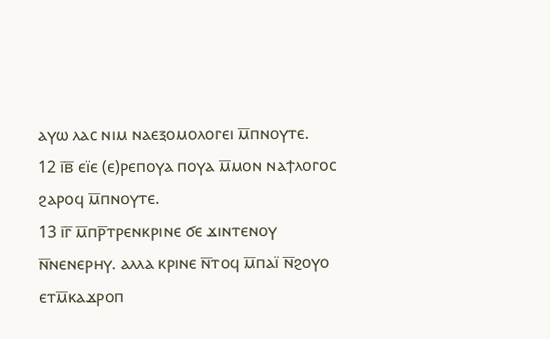ⲁⲩⲱ ⲗⲁⲥ ⲛⲓⲙ ⲛⲁⲉⲝⲟⲙⲟⲗⲟⲅⲉⲓ ⲙ̅ⲡⲛⲟⲩⲧⲉ.
12 ⲓ̅ⲃ̅ ⲉⲓ̈ⲉ (ⲉ)ⲣⲉⲡⲟⲩⲁ ⲡⲟⲩⲁ ⲙ̅ⲙⲟⲛ ⲛⲁϯⲗⲟⲅⲟⲥ ϩⲁⲣⲟϥ ⲙ̅ⲡⲛⲟⲩⲧⲉ.
13 ⲓ̅ⲅ̅ ⲙ̅ⲡⲣ̅ⲧⲣⲉⲛⲕⲣⲓⲛⲉ ϭⲉ ϫⲓⲛⲧⲉⲛⲟⲩ ⲛ̅ⲛⲉⲛⲉⲣⲏⲩ. ⲁⲗⲗⲁ ⲕⲣⲓⲛⲉ ⲛ̅ⲧⲟϥ ⲙ̅ⲡⲁⲓ̈ ⲛ̅ϩⲟⲩⲟ ⲉⲧⲙ̅ⲕⲁϫⲣⲟⲡ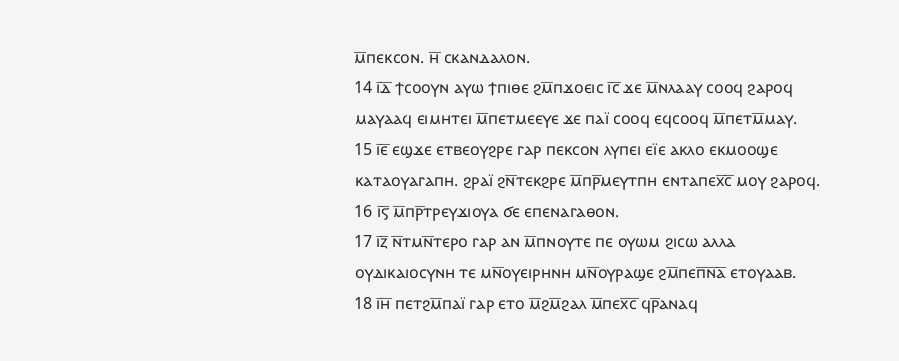ⲙ̅ⲡⲉⲕⲥⲟⲛ. ⲏ̅ ⲥⲕⲁⲛⲇⲁⲗⲟⲛ.
14 ⲓ̅ⲇ̅ ϯⲥⲟⲟⲩⲛ ⲁⲩⲱ ϯⲡⲓⲑⲉ ϩⲙ̅ⲡϫⲟⲉⲓⲥ ⲓ̅ⲥ̅ ϫⲉ ⲙ̅ⲛⲗⲁⲁⲩ ⲥⲟⲟϥ ϩⲁⲣⲟϥ ⲙⲁⲩⲁⲁϥ ⲉⲓⲙⲏⲧⲉⲓ ⲙ̅ⲡⲉⲧⲙⲉⲉⲩⲉ ϫⲉ ⲡⲁⲓ̈ ⲥⲟⲟϥ ⲉϥⲥⲟⲟϥ ⲙ̅ⲡⲉⲧⲙ̅ⲙⲁⲩ.
15 ⲓ̅ⲉ̅ ⲉϣϫⲉ ⲉⲧⲃⲉⲟⲩϩⲣⲉ ⲅⲁⲣ ⲡⲉⲕⲥⲟⲛ ⲗⲩⲡⲉⲓ ⲉⲓ̈ⲉ ⲁⲕⲗⲟ ⲉⲕⲙⲟⲟϣⲉ ⲕⲁⲧⲁⲟⲩⲁⲅⲁⲡⲏ. ϩⲣⲁⲓ̈ ϩⲛ̅ⲧⲉⲕϩⲣⲉ ⲙ̅ⲡⲣ̅ⲙⲉⲩⲧⲡⲏ ⲉⲛⲧⲁⲡⲉⲭ̅ⲥ̅ ⲙⲟⲩ ϩⲁⲣⲟϥ.
16 ⲓ̅ⲋ̅ ⲙ̅ⲡⲣ̅ⲧⲣⲉⲩϫⲓⲟⲩⲁ ϭⲉ ⲉⲡⲉⲛⲁⲅⲁⲑⲟⲛ.
17 ⲓ̅ⲍ̅ ⲛ̅ⲧⲙⲛ̅ⲧⲉⲣⲟ ⲅⲁⲣ ⲁⲛ ⲙ̅ⲡⲛⲟⲩⲧⲉ ⲡⲉ ⲟⲩⲱⲙ ϩⲓⲥⲱ ⲁⲗⲗⲁ ⲟⲩⲇⲓⲕⲁⲓⲟⲥⲩⲛⲏ ⲧⲉ ⲙⲛ̅ⲟⲩⲉⲓⲣⲏⲛⲏ ⲙⲛ̅ⲟⲩⲣⲁϣⲉ ϩⲙ̅ⲡⲉⲡ̅ⲛ̅ⲁ̅ ⲉⲧⲟⲩⲁⲁⲃ.
18 ⲓ̅ⲏ̅ ⲡⲉⲧϩⲙ̅ⲡⲁⲓ̈ ⲅⲁⲣ ⲉⲧⲟ ⲙ̅ϩⲙ̅ϩⲁⲗ ⲙ̅ⲡⲉⲭ̅ⲥ̅ ϥⲣ̅ⲁⲛⲁϥ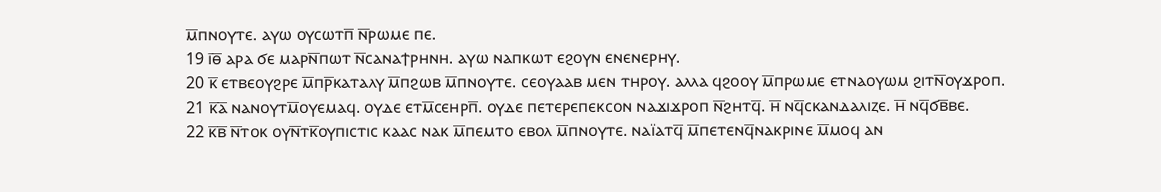ⲙ̅ⲡⲛⲟⲩⲧⲉ. ⲁⲩⲱ ⲟⲩⲥⲱⲧⲡ̅ ⲛ̅ⲣⲱⲙⲉ ⲡⲉ.
19 ⲓ̅ⲑ̅ ⲁⲣⲁ ϭⲉ ⲙⲁⲣⲛ̅ⲡⲱⲧ ⲛ̅ⲥⲁⲛⲁϯⲣⲏⲛⲏ. ⲁⲩⲱ ⲛⲁⲡⲕⲱⲧ ⲉϩⲟⲩⲛ ⲉⲛⲉⲛⲉⲣⲏⲩ.
20 ⲕ̅ ⲉⲧⲃⲉⲟⲩϩⲣⲉ ⲙ̅ⲡⲣ̅ⲕⲁⲧⲁⲗⲩ ⲙ̅ⲡϩⲱⲃ ⲙ̅ⲡⲛⲟⲩⲧⲉ. ⲥⲉⲟⲩⲁⲁⲃ ⲙⲉⲛ ⲧⲏⲣⲟⲩ. ⲁⲗⲗⲁ ϥϩⲟⲟⲩ ⲙ̅ⲡⲣⲱⲙⲉ ⲉⲧⲛⲁⲟⲩⲱⲙ ϩⲓⲧⲛ̅ⲟⲩϫⲣⲟⲡ.
21 ⲕ̅ⲁ̅ ⲛⲁⲛⲟⲩⲧⲙ̅ⲟⲩⲉⲙⲁϥ. ⲟⲩⲇⲉ ⲉⲧⲙ̅ⲥⲉⲏⲣⲡ̅. ⲟⲩⲇⲉ ⲡⲉⲧⲉⲣⲉⲡⲉⲕⲥⲟⲛ ⲛⲁϫⲓϫⲣⲟⲡ ⲛ̅ϩⲏⲧϥ̅. ⲏ̅ ⲛϥ̅ⲥⲕⲁⲛⲇⲁⲗⲓⲍⲉ. ⲏ̅ ⲛϥ̅ϭⲃ̅ⲃⲉ.
22 ⲕ̅ⲃ̅ ⲛ̅ⲧⲟⲕ ⲟⲩⲛ̅ⲧⲕ̅ⲟⲩⲡⲓⲥⲧⲓⲥ ⲕⲁⲁⲥ ⲛⲁⲕ ⲙ̅ⲡⲉⲙⲧⲟ ⲉⲃⲟⲗ ⲙ̅ⲡⲛⲟⲩⲧⲉ. ⲛⲁⲓ̈ⲁⲧϥ̅ ⲙ̅ⲡⲉⲧⲉⲛϥ̅ⲛⲁⲕⲣⲓⲛⲉ ⲙ̅ⲙⲟϥ ⲁⲛ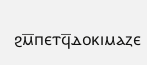ϩⲙ̅ⲡⲉⲧϥ̅ⲇⲟⲕⲓⲙⲁⲍⲉ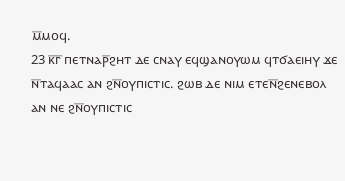ⲙ̅ⲙⲟϥ.
23 ⲕ̅ⲅ̅ ⲡⲉⲧⲛⲁⲣ̅ϩⲏⲧ ⲇⲉ ⲥⲛⲁⲩ ⲉϥϣⲁⲛⲟⲩⲱⲙ ϥⲧϭⲁⲉⲓⲏⲩ ϫⲉ ⲛ̅ⲧⲁϥⲁⲁⲥ ⲁⲛ ϩⲛ̅ⲟⲩⲡⲓⲥⲧⲓⲥ. ϩⲱⲃ ⲇⲉ ⲛⲓⲙ ⲉⲧⲉⲛ̅ϩⲉⲛⲉⲃⲟⲗ ⲁⲛ ⲛⲉ ϩⲛ̅ⲟⲩⲡⲓⲥⲧⲓⲥ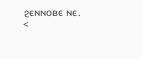ϩⲉⲛⲛⲟⲃⲉ ⲛⲉ.
<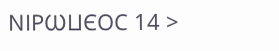ⲚⲒⲢⲰⳘⲈⲞⲤ 14 >